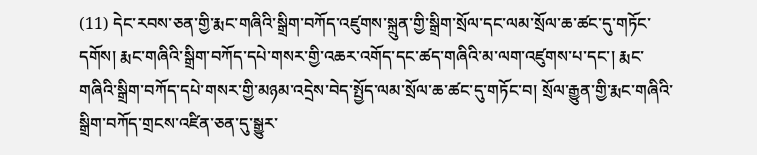(11) དེང་རབས་ཅན་གྱི་རྨང་གཞིའི་སྒྲིག་བཀོད་འཛུགས་སྐྲུན་གྱི་སྒྲིག་སྲོལ་དང་ལམ་སྲོལ་ཆ་ཚང་དུ་གཏོང་དགོས། རྨང་གཞིའི་སྒྲིག་བཀོད་དཔེ་གསར་གྱི་འཆར་འགོད་དང་ཚད་གཞིའི་མ་ལག་འཛུགས་པ་དང་། རྨང་གཞིའི་སྒྲིག་བཀོད་དཔེ་གསར་གྱི་མཉམ་འདྲེས་བེད་སྤྱོད་ལམ་སྲོལ་ཆ་ཚང་དུ་གཏོང་བ། སྲོལ་རྒྱུན་གྱི་རྨང་གཞིའི་སྒྲིག་བཀོད་གྲངས་འཛིན་ཅན་དུ་སྒྱུར་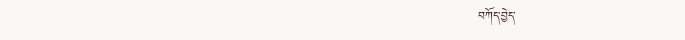བཀོད་བྱེད་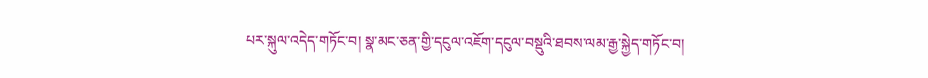པར་སྐུལ་འདེད་གཏོང་བ། སྣ་མང་ཅན་གྱི་དངུལ་འཇོག་དངུལ་བསྡུའི་ཐབས་ལམ་རྒྱ་སྐྱེད་གཏོང་བ།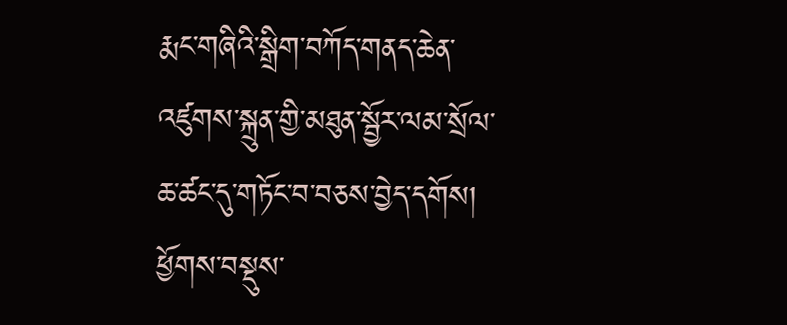རྨང་གཞིའི་སྒྲིག་བཀོད་གནད་ཆེན་འཛུགས་སྐྲུན་གྱི་མཐུན་སྦྱོར་ལམ་སྲོལ་ཆ་ཚང་དུ་གཏོང་བ་བཅས་བྱེད་དགོས། ཕྱོགས་བསྡུས་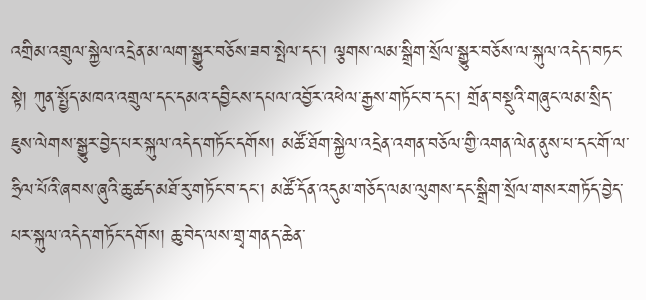འགྲིམ་འགྲུལ་སྐྱེལ་འདྲེན་མ་ལག་སྒྱུར་བཅོས་ཟབ་སྤེལ་དང་། ལྕགས་ལམ་སྒྲིག་སྲོལ་སྒྱུར་བཅོས་ལ་སྐུལ་འདེད་བཏང་སྟེ། ཀུན་སྤྱོད་མཁའ་འགྲུལ་དང་དམའ་དབྱིངས་དཔལ་འབྱོར་འཕེལ་རྒྱས་གཏོང་བ་དང་། གྲོན་བསྡུའི་གཞུང་ལམ་སྲིད་ཇུས་ལེགས་སྒྱུར་བྱེད་པར་སྐུལ་འདེད་གཏོང་དགོས། མཚོ་ཐོག་སྐྱེལ་འདྲེན་འགན་བཅོལ་གྱི་འགན་ལེན་ནུས་པ་དང་གོ་ལ་ཧྲིལ་པོའི་ཞབས་ཞུའི་ཆུ་ཚད་མཐོ་རུ་གཏོང་བ་དང་། མཚོ་དོན་འདུམ་གཅོད་ལམ་ལུགས་དང་སྒྲིག་སྲོལ་གསར་གཏོད་བྱེད་པར་སྐུལ་འདེད་གཏོང་དགོས། ཆུ་བེད་ལས་གྲྭ་གནད་ཆེན་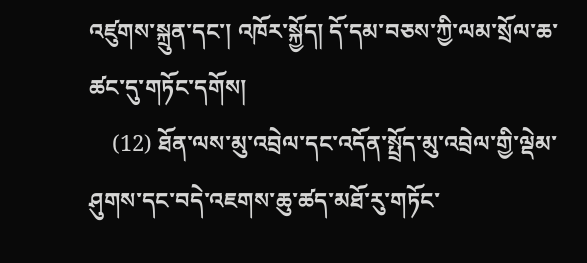འཛུགས་སྐྲུན་དང་། འཁོར་སྐྱོད། དོ་དམ་བཅས་ཀྱི་ལམ་སྲོལ་ཆ་ཚང་དུ་གཏོང་དགོས།
    (12) ཐོན་ལས་མུ་འབྲེལ་དང་འདོན་སྤྲོད་མུ་འབྲེལ་གྱི་ལྡེམ་ཤུགས་དང་བདེ་འཇགས་ཆུ་ཚད་མཐོ་རུ་གཏོང་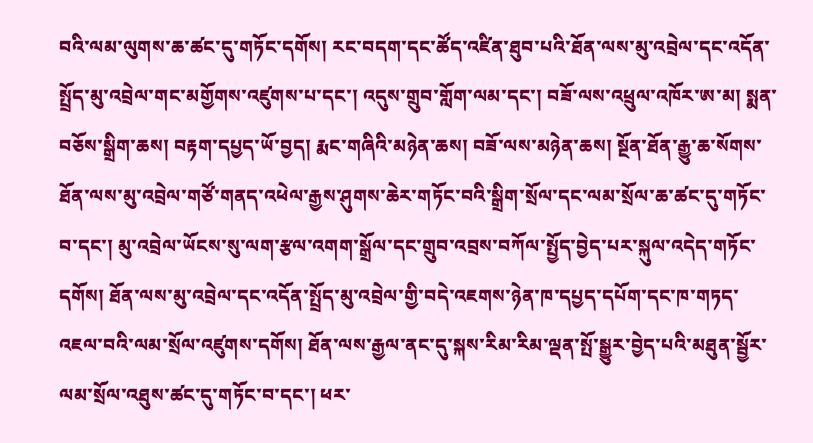བའི་ལམ་ལུགས་ཆ་ཚང་དུ་གཏོང་དགོས། རང་བདག་དང་ཚོད་འཛིན་ཐུབ་པའི་ཐོན་ལས་མུ་འབྲེལ་དང་འདོན་སྤྲོད་མུ་འབྲེལ་གང་མགྱོགས་འཛུགས་པ་དང་། འདུས་གྲུབ་གློག་ལམ་དང་། བཟོ་ལས་འཕྲུལ་འཁོར་ཨ་མ། སྨན་བཅོས་སྒྲིག་ཆས། བརྟག་དཔྱད་ཡོ་བྱད། རྨང་གཞིའི་མཉེན་ཆས། བཟོ་ལས་མཉེན་ཆས། སྔོན་ཐོན་རྒྱུ་ཆ་སོགས་ཐོན་ལས་མུ་འབྲེལ་གཙོ་གནད་འཕེལ་རྒྱས་ཤུགས་ཆེར་གཏོང་བའི་སྒྲིག་སྲོལ་དང་ལམ་སྲོལ་ཆ་ཚང་དུ་གཏོང་བ་དང་། མུ་འབྲེལ་ཡོངས་སུ་ལག་རྩལ་འགག་སྒྲོལ་དང་གྲུབ་འབྲས་བཀོལ་སྤྱོད་བྱེད་པར་སྐུལ་འདེད་གཏོང་དགོས། ཐོན་ལས་མུ་འབྲེལ་དང་འདོན་སྤྲོད་མུ་འབྲེལ་གྱི་བདེ་འཇགས་ཉེན་ཁ་དཔྱད་དཔོག་དང་ཁ་གཏད་འཇལ་བའི་ལམ་སྲོལ་འཛུགས་དགོས། ཐོན་ལས་རྒྱལ་ནང་དུ་སྐས་རིམ་རིམ་ལྡན་སྤོ་སྒྱུར་བྱེད་པའི་མཐུན་སྦྱོར་ལམ་སྲོལ་འཐུས་ཚང་དུ་གཏོང་བ་དང་། ཕར་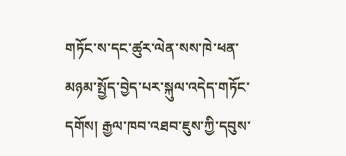གཏོང་ས་དང་ཚུར་ལེན་སས་ཁེ་ཕན་མཉམ་སྤྱོད་བྱེད་པར་སྐུལ་འདེད་གཏོང་དགོས། རྒྱལ་ཁབ་འཐབ་ཇུས་ཀྱི་དབུས་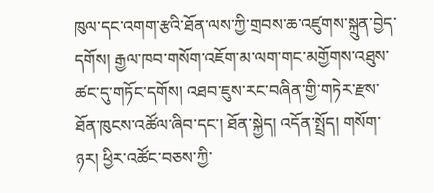ཁུལ་དང་འགག་རྩའི་ཐོན་ལས་ཀྱི་གྲབས་ཆ་འཛུགས་སྐྲུན་བྱེད་དགོས། རྒྱལ་ཁབ་གསོག་འཇོག་མ་ལག་གང་མགྱོགས་འཐུས་ཚང་དུ་གཏོང་དགོས། འཐབ་ཇུས་རང་བཞིན་གྱི་གཏེར་རྫས་ཐོན་ཁུངས་འཚོལ་ཞིབ་དང་། ཐོན་སྐྱེད། འདོན་སྤྲོད། གསོག་ཉར། ཕྱིར་འཚོང་བཅས་ཀྱི་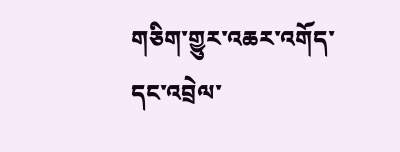གཅིག་གྱུར་འཆར་འགོད་དང་འབྲེལ་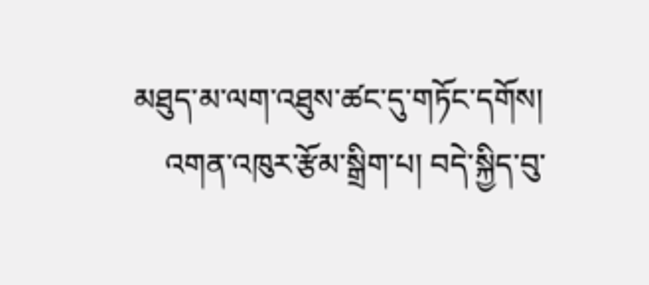མཐུད་མ་ལག་འཐུས་ཚང་དུ་གཏོང་དགོས།
    འགན་འཁུར་རྩོམ་སྒྲིག་པ། བདེ་སྐྱིད་བུ་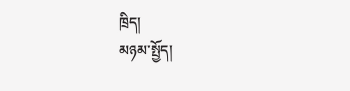ཁྲིད།
མཉམ་སྤྱོད།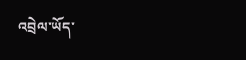འབྲེལ་ཡོད་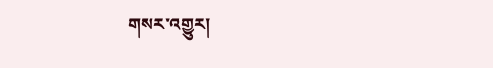གསར་འགྱུར།